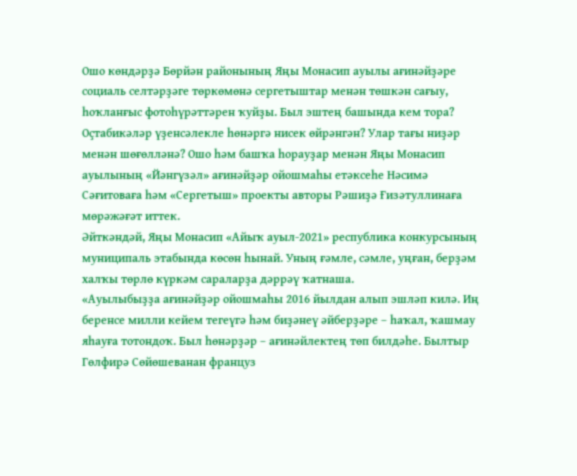Ошо көндәрҙә Бөрйән районының Яңы Монасип ауылы ағинәйҙәре социаль селтәрҙәге төркөмөнә сергетыштар менән төшкән сағыу, һоҡланғыс фотоһүрәттәрен ҡуйҙы. Был эштең башында кем тора? Оҫтабикәләр үҙенсәлекле һөнәргә нисек өйрәнгән? Улар тағы ниҙәр менән шөғөлләнә? Ошо һәм башҡа һорауҙар менән Яңы Монасип ауылының «Йәнгүзәл» ағинәйҙәр ойошмаһы етәксеһе Нәсимә Сәғитоваға һәм «Сергетыш» проекты авторы Рәшиҙә Ғизәтуллинаға мөрәжәғәт иттек.
Әйткәндәй, Яңы Монасип «Айыҡ ауыл-2021» республика конкурсының муниципаль этабында көсөн һынай. Уның ғәмле, сәмле, уңған, берҙәм халҡы төрлө күркәм сараларҙа дәррәү ҡатнаша.
«Ауылыбыҙҙа ағинәйҙәр ойошмаһы 2016 йылдан алып эшләп килә. Иң беренсе милли кейем тегеүгә һәм биҙәнеү әйберҙәре – һаҡал, ҡашмау яһауға тотондоҡ. Был һөнәрҙәр – ағинәйлектең төп билдәһе. Былтыр Гөлфирә Сөйөшеванан француз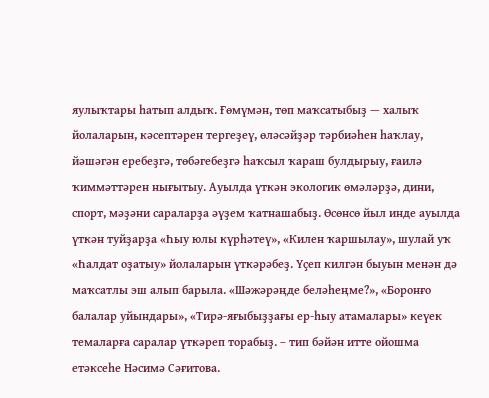яулыҡтары һатып алдыҡ. Ғөмүмән, төп маҡсатыбыҙ — халыҡ йолаларын, кәсептәрен тергеҙеү, өләсәйҙәр тәрбиәһен һаҡлау, йәшәгән еребеҙгә, төбәгебеҙгә һаҡсыл ҡараш булдырыу, ғаилә ҡиммәттәрен нығытыу. Ауылда үткән экологик өмәләрҙә, дини, спорт, мәҙәни сараларҙа әүҙем ҡатнашабыҙ. Өсөнсө йыл инде ауылда үткән туйҙарҙа «Һыу юлы күрһәтеү», «Килен ҡаршылау», шулай уҡ «Һалдат оҙатыу» йолаларын үткәрәбеҙ. Үҫеп килгән быуын менән дә маҡсатлы эш алып барыла. «Шәжәрәңде беләһеңме?», «Боронғо балалар уйындары», «Тирә-яғыбыҙҙағы ер-һыу атамалары» кеүек темаларға саралар үткәреп торабыҙ. – тип бәйән итте ойошма етәксеһе Нәсимә Сәғитова.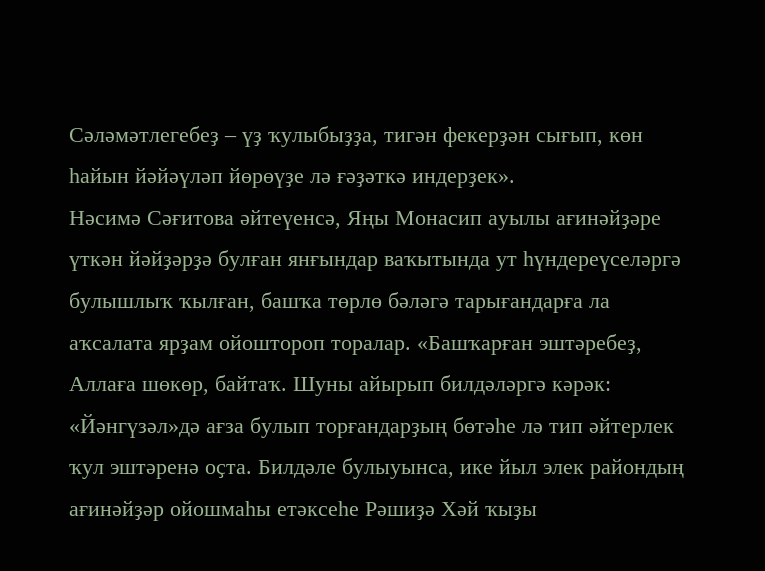Сәләмәтлегебеҙ – үҙ ҡулыбыҙҙа, тигән фекерҙән сығып, көн һайын йәйәүләп йөрөүҙе лә ғәҙәткә индерҙек».
Нәсимә Сәғитова әйтеүенсә, Яңы Монасип ауылы ағинәйҙәре үткән йәйҙәрҙә булған янғындар ваҡытында ут һүндереүселәргә булышлыҡ ҡылған, башҡа төрлө бәләгә тарығандарға ла аҡсалата ярҙам ойоштороп торалар. «Башҡарған эштәребеҙ, Аллаға шөкөр, байтаҡ. Шуны айырып билдәләргә кәрәк: «Йәнгүзәл»дә ағза булып торғандарҙың бөтәһе лә тип әйтерлек ҡул эштәренә оҫта. Билдәле булыуынса, ике йыл элек райондың ағинәйҙәр ойошмаһы етәксеһе Рәшиҙә Хәй ҡыҙы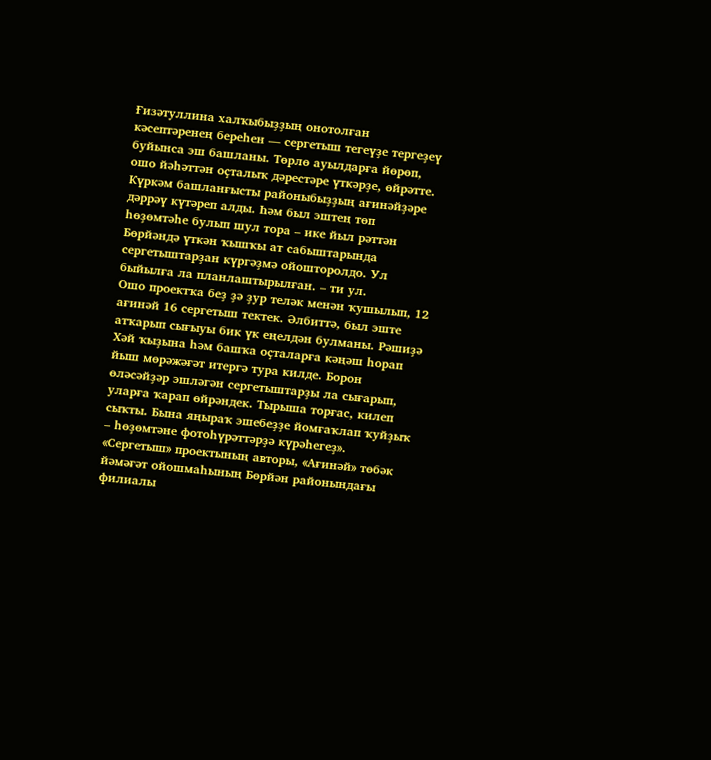Ғизәтуллина халҡыбыҙҙың онотолған кәсептәренең береһен — сергетыш тегеүҙе тергеҙеү буйынса эш башланы. Төрлө ауылдарға йөрөп, ошо йәһәттән оҫталыҡ дәрестәре үткәрҙе, өйрәтте. Күркәм башланғысты районыбыҙҙың ағинәйҙәре дәррәү күтәреп алды. Һәм был эштең төп һөҙөмтәһе булып шул тора – ике йыл рәттән Бөрйәндә үткән ҡышҡы ат сабыштарында сергетыштарҙан күргәҙмә ойошторолдо. Ул быйылға ла планлаштырылған. – ти ул.
Ошо проектҡа беҙ ҙә ҙур теләк менән ҡушылып, 12 ағинәй 16 сергетыш тектек. Әлбиттә, был эште атҡарып сығыуы бик үк еңелдән булманы. Рәшиҙә Хәй ҡыҙына һәм башҡа оҫталарға кәңәш һорап йыш мөрәжәғәт итергә тура килде. Борон өләсәйҙәр эшләгән сергетыштарҙы ла сығарып, уларға ҡарап өйрәндек. Тырыша торғас, килеп сыҡты. Бына яңыраҡ эшебеҙҙе йомғаҡлап ҡуйҙыҡ – һөҙөмтәне фотоһүрәттәрҙә күрәһегеҙ».
«Сергетыш» проектының авторы, «Ағинәй» төбәк йәмәғәт ойошмаһының Бөрйән районындағы филиалы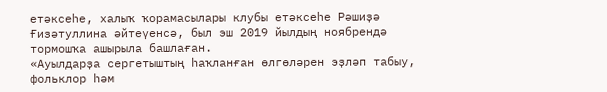етәксеһе, халыҡ ҡорамасылары клубы етәксеһе Рәшиҙә Ғизәтуллина әйтеүенсә, был эш 2019 йылдың ноябрендә тормошҡа ашырыла башлаған.
«Ауылдарҙа сергетыштың һаҡланған өлгөләрен эҙләп табыу, фольклор һәм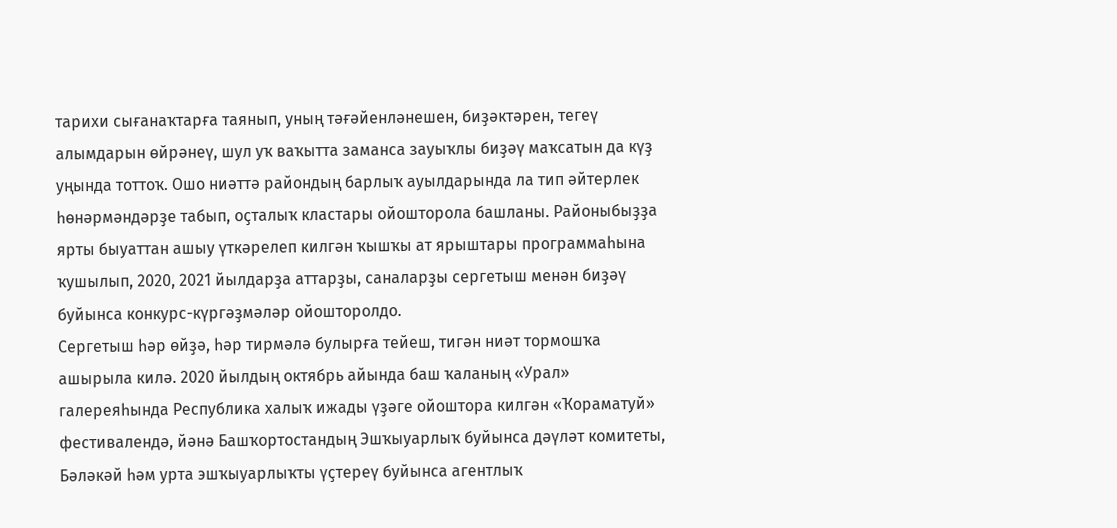тарихи сығанаҡтарға таянып, уның тәғәйенләнешен, биҙәктәрен, тегеү алымдарын өйрәнеү, шул уҡ ваҡытта заманса зауыҡлы биҙәү маҡсатын да күҙ уңында тоттоҡ. Ошо ниәттә райондың барлыҡ ауылдарында ла тип әйтерлек һөнәрмәндәрҙе табып, оҫталыҡ кластары ойошторола башланы. Районыбыҙҙа ярты быуаттан ашыу үткәрелеп килгән ҡышҡы ат ярыштары программаһына ҡушылып, 2020, 2021 йылдарҙа аттарҙы, саналарҙы сергетыш менән биҙәү буйынса конкурс-күргәҙмәләр ойошторолдо.
Сергетыш һәр өйҙә, һәр тирмәлә булырға тейеш, тигән ниәт тормошҡа ашырыла килә. 2020 йылдың октябрь айында баш ҡаланың «Урал» галереяһында Республика халыҡ ижады үҙәге ойоштора килгән «Ҡораматуй» фестивалендә, йәнә Башҡортостандың Эшҡыуарлыҡ буйынса дәүләт комитеты, Бәләкәй һәм урта эшҡыуарлыҡты үҫтереү буйынса агентлыҡ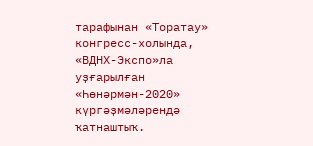тарафынан «Торатау» конгресс-холында, «ВДНХ-Экспо»ла уҙғарылған «Һөнәрмән-2020» күргәҙмәләрендә ҡатнаштыҡ.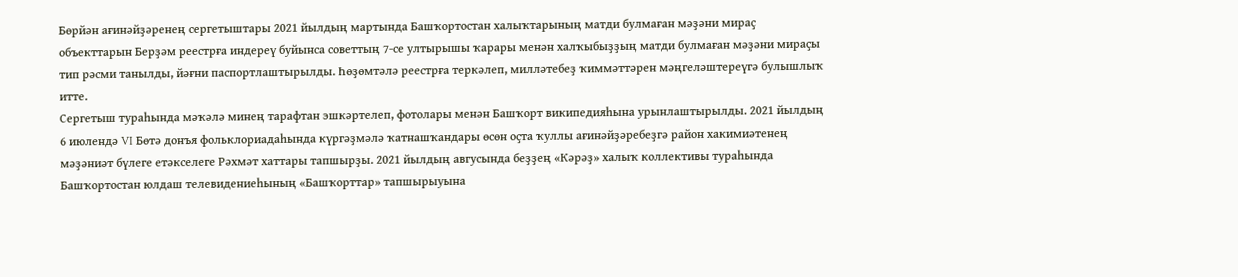Бөрйән ағинәйҙәренең сергетыштары 2021 йылдың мартында Башҡортостан халыҡтарының матди булмаған мәҙәни мираҫ объекттарын Берҙәм реестрға индереү буйынса советтың 7-се ултырышы ҡарары менән халҡыбыҙҙың матди булмаған мәҙәни мираҫы тип рәсми танылды, йәғни паспортлаштырылды. Һөҙөмтәлә реестрға теркәлеп, милләтебеҙ ҡиммәттәрен мәңгеләштереүгә булышлыҡ итте.
Сергетыш тураһында мәҡәлә минең тарафтан эшкәртелеп, фотолары менән Башҡорт википедияһына урынлаштырылды. 2021 йылдың 6 июлендә VI Бөтә донъя фольклориадаһында күргәҙмәлә ҡатнашҡандары өсөн оҫта ҡуллы ағинәйҙәребеҙгә район хакимиәтенең мәҙәниәт бүлеге етәкселеге Рәхмәт хаттары тапшырҙы. 2021 йылдың авгусында беҙҙең «Кәрәҙ» халыҡ коллективы тураһында Башҡортостан юлдаш телевидениеһының «Башҡорттар» тапшырыуына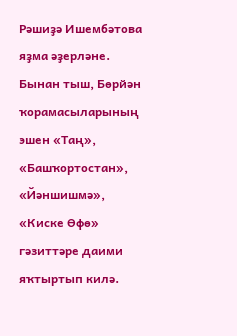Рәшиҙә Ишембәтова яҙма әҙерләне. Бынан тыш, Бөрйән ҡорамасыларының эшен «Таң», «Башҡортостан», «Йәншишмә», «Киске Өфө» гәзиттәре даими яҡтыртып килә.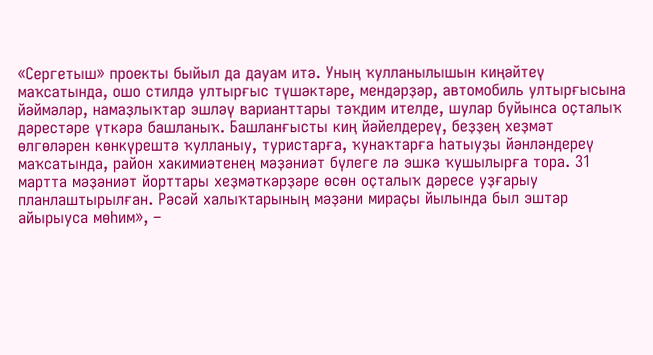«Сергетыш» проекты быйыл да дауам итә. Уның ҡулланылышын киңәйтеү маҡсатында, ошо стилдә ултырғыс түшәктәре, мендәрҙәр, автомобиль ултырғысына йәймәләр, намаҙлыҡтар эшләү варианттары тәҡдим ителде, шулар буйынса оҫталыҡ дәрестәре үткәрә башланыҡ. Башланғысты киң йәйелдереү, беҙҙең хеҙмәт өлгөләрен көнкүрештә ҡулланыу, туристарға, ҡунаҡтарға һатыуҙы йәнләндереү маҡсатында, район хакимиәтенең мәҙәниәт бүлеге лә эшкә ҡушылырға тора. 31 мартта мәҙәниәт йорттары хеҙмәткәрҙәре өсөн оҫталыҡ дәресе уҙғарыу планлаштырылған. Рәсәй халыҡтарының мәҙәни мираҫы йылында был эштәр айырыуса мөһим», –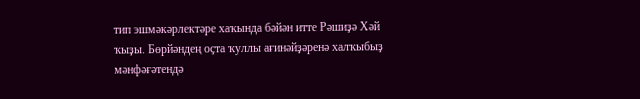тип эшмәкәрлектәре хаҡында бәйән итте Рәшиҙә Хәй ҡыҙы. Бөрйәндең оҫта ҡуллы ағинәйҙәренә халҡыбыҙ мәнфәғәтендә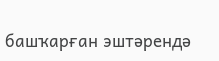башҡарған эштәрендә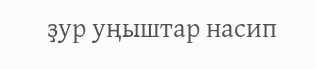ҙур уңыштар насип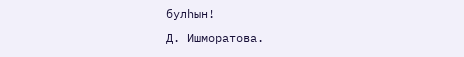булһын!
Д. Ишморатова.